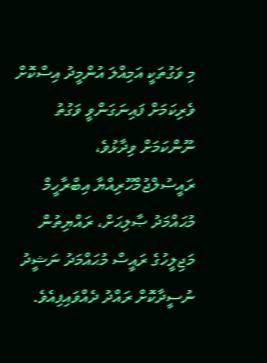މި ވަގުތަކީ އަމިއްލަ އުންމީދު އިސްކޮށް ވެރިކަމަށް ފައިނަގަންވީ ވަގުތު ނޫންކަމަށް ވިދާޅުވެ، ރައީސުލްޖުމްހޫރިއްޔާ އިބްރާހީމް މުޙައްމަދު ޞާލިޙަށް، ރައްޔިތުން މަޖިލީހުގެ ރައީސް މުޙައްމަދު ނަޝީދު ނުސީދާކޮށް ރައްދު ދެއްވައިފިއެވެ.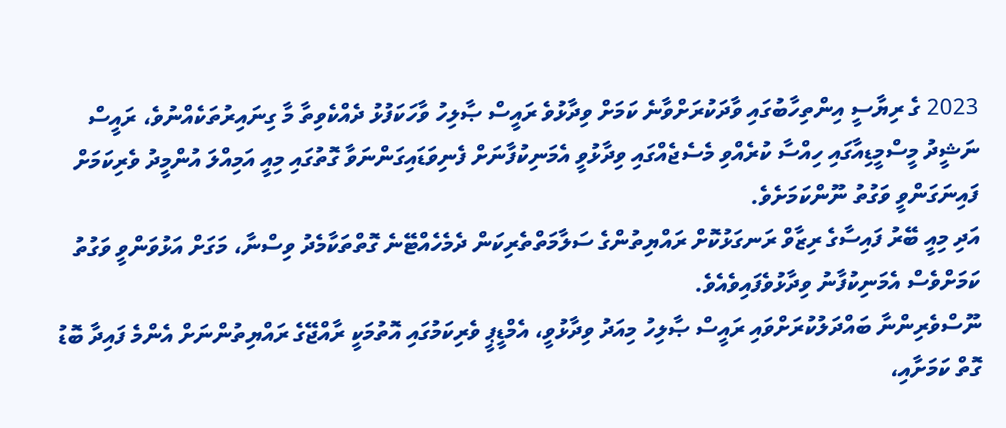2023 ގެ ރިޔާސީ އިންތިހާބުގައި ވާދަކުރަށްވާނެ ކަމަށް ވިދާޅުވެ ރައީސް ޞާލިހު ވާހަކަފުޅު ދެއްކެވިތާ މާ ގިނައިރުތަކެއްނުވެ، ރައީސް ނަޝީދު މީސްމީޑިއާގައި ހިއްސާ ކުރެއްވި މެސެޖެއްގައި ވިދާޅުވީ އެމަނިކުފާނަށް ފެނިވަޑައިގަންނަވާ ގޮތުގައި މިއީ އަމިއްލަ އުންމީދު ވެރިކަމަށް ފައިނަގަންވީ ވަގުތު ނޫންކަމަށެވެ.
އަދި މިއީ ބޭރު ފައިސާގެ ރިޒާވް ރަނގަޅުކޮށް ރައްޔިތުންގެ ސަލާމަތްތެރިކަން ދެމެހެއްޓޭނެ ގޮތްތަކާމެދު ވިސްނާ، މަގަށް އަޅުވަންވީ ވަގުތު ކަމަށްވެސް އެމަނިކުފާނު ވިދާޅުވެފައިވެއެވެ.
ނޫސްވެރިންނާ ބައްދަލުކުރަށްވައި ރައީސް ޞާލިހު މިއަދު ވިދާޅުވީ، އެމްޑީޕީ ވެރިކަމުގައި އޮތުމަކީ ރާއްޖޭގެ ރައްޔިތުންނަށް އެންމެ ފައިދާ ބޮޑު ގޮތް ކަމަށާއި،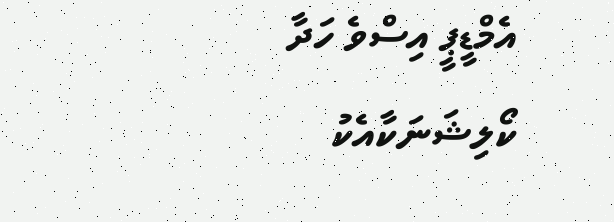އެމްޑީޕީ އިސްވެ ހަދާ ކޯލިޝަނަކާއެކު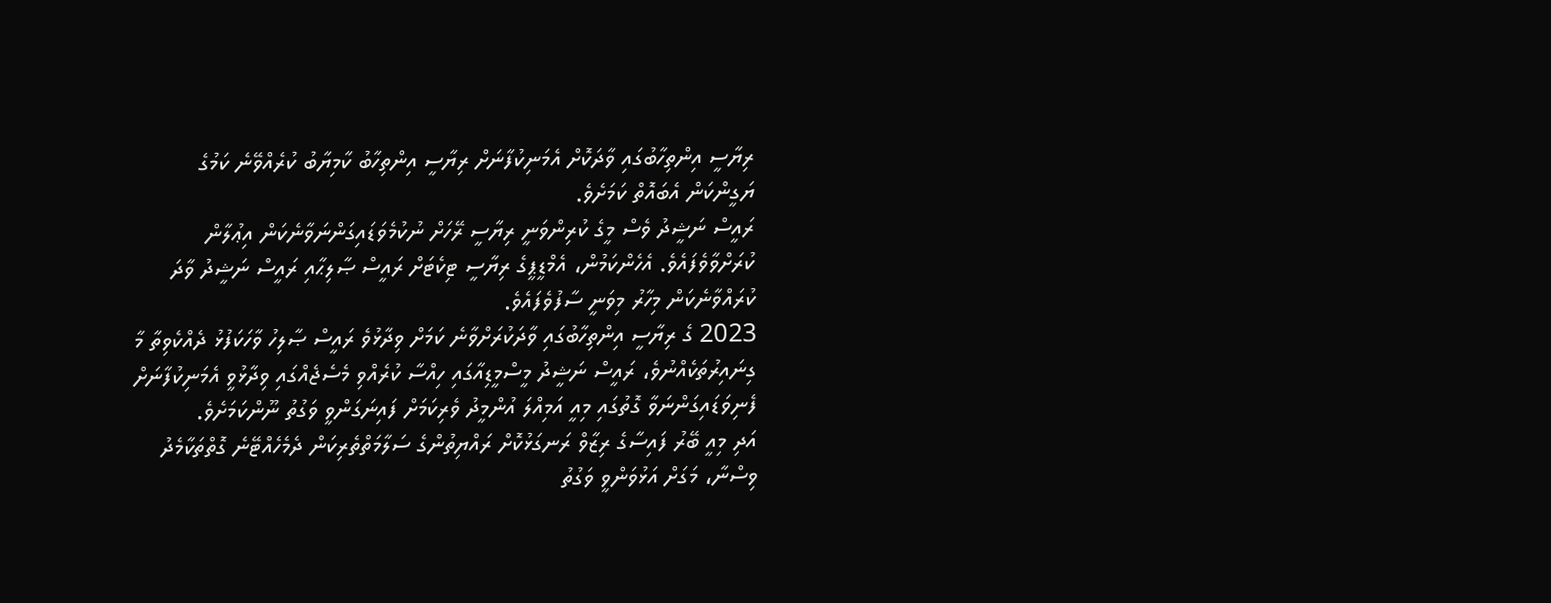ރިޔާސީ އިންތިހާބުގައި ވާދަކޮށް އެމަނިކުފާނަށް ރިޔާސީ އިންތިހާބު ކާމިޔާބު ކުރެއްވޭނެ ކަމުގެ ޔަގީންކަން އެބައޮތް ކަމަށެވެ.
ރައީސް ނަޝީދު ވެސް މީގެ ކުރިންވަނީ ރިޔާސީ ރޭހަށް ނުކުމެވަޑައިގަންނަވާނެކަން އިޢުލާން ކުރަށްވާވެފައެވެ. އެހެންކަމުން، އެމްޑީޕީގެ ރިޔާސީ ޓިކެޓަށް ރައީސް ޞާލިޙާއި ރައީސް ނަޝީދު ވާދަ ކުރައްވާނެކަން މިހާރު މިވަނީ ސާފުވެފައެވެ.
2023 ގެ ރިޔާސީ އިންތިހާބުގައި ވާދަކުރަށްވާނެ ކަމަށް ވިދާޅުވެ ރައީސް ޞާލިހު ވާހަކަފުޅު ދެއްކެވިތާ މާ ގިނައިރުތަކެއްނުވެ، ރައީސް ނަޝީދު މީސްމީޑިއާގައި ހިއްސާ ކުރެއްވި މެސެޖެއްގައި ވިދާޅުވީ އެމަނިކުފާނަށް ފެނިވަޑައިގަންނަވާ ގޮތުގައި މިއީ އަމިއްލަ އުންމީދު ވެރިކަމަށް ފައިނަގަންވީ ވަގުތު ނޫންކަމަށެވެ.
އަދި މިއީ ބޭރު ފައިސާގެ ރިޒާވް ރަނގަޅުކޮށް ރައްޔިތުންގެ ސަލާމަތްތެރިކަން ދެމެހެއްޓޭނެ ގޮތްތަކާމެދު ވިސްނާ، މަގަށް އަޅުވަންވީ ވަގުތު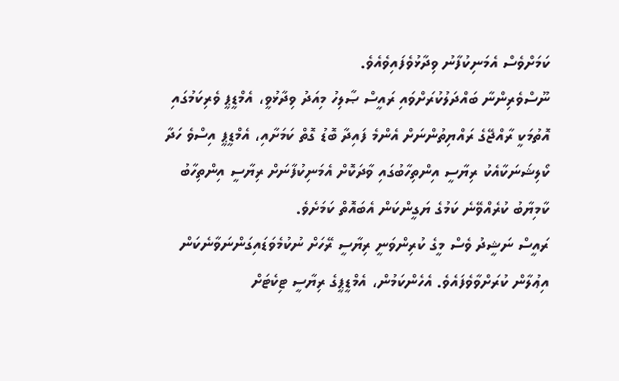ކަމަށްވެސް އެމަނިކުފާނު ވިދާޅުވެފައިވެއެވެ.
ނޫސްވެރިންނާ ބައްދަލުކުރަށްވައި ރައީސް ޞާލިހު މިއަދު ވިދާޅުވީ، އެމްޑީޕީ ވެރިކަމުގައި އޮތުމަކީ ރާއްޖޭގެ ރައްޔިތުންނަށް އެންމެ ފައިދާ ބޮޑު ގޮތް ކަމަށާއި، އެމްޑީޕީ އިސްވެ ހަދާ ކޯލިޝަނަކާއެކު ރިޔާސީ އިންތިހާބުގައި ވާދަކޮށް އެމަނިކުފާނަށް ރިޔާސީ އިންތިހާބު ކާމިޔާބު ކުރެއްވޭނެ ކަމުގެ ޔަގީންކަން އެބައޮތް ކަމަށެވެ.
ރައީސް ނަޝީދު ވެސް މީގެ ކުރިންވަނީ ރިޔާސީ ރޭހަށް ނުކުމެވަޑައިގަންނަވާނެކަން އިޢުލާން ކުރަށްވާވެފައެވެ. އެހެންކަމުން، އެމްޑީޕީގެ ރިޔާސީ ޓިކެޓަށް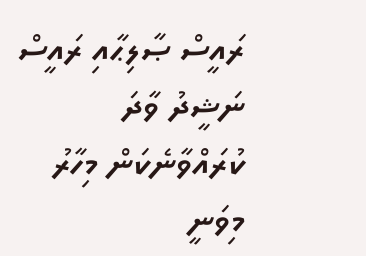ރައީސް ޞާލިޙާއި ރައީސް ނަޝީދު ވާދަ ކުރައްވާނެކަން މިހާރު މިވަނީ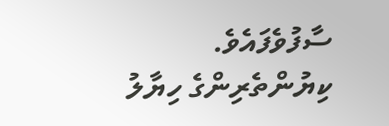ސާފުވެފައެވެ.
ކިޔުންތެރިންގެ ހިޔާލު